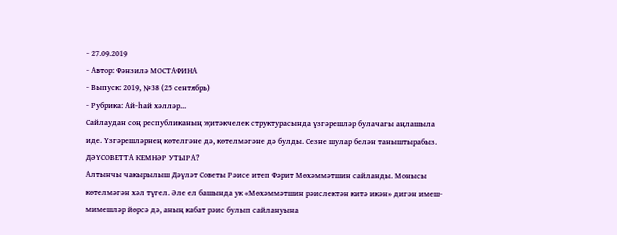- 27.09.2019
- Автор: Фәнзилә МОСТАФИНА
- Выпуск: 2019, №38 (25 сентябрь)
- Рубрика: Ай-һай хәлләр...
Сайлаудан соң республиканың җитәкчелек структурасында үзгәрешләр булачагы аңлашыла иде. Үзгәрешләрнең көтелгәне дә, көтелмәгәне дә булды. Сезне шулар белән таныштырабыз.
ДӘҮСОВЕТТА КЕМНӘР УТЫРА?
Алтынчы чакырылыш Дәүләт Советы Рәисе итеп Фәрит Мөхәммәтшин сайланды. Монысы көтелмәгән хәл түгел. Әле ел башында ук «Мөхәммәтшин рәислектән китә икән» дигән имеш-мимешләр йөрсә дә, аның кабат рәис булып сайлануына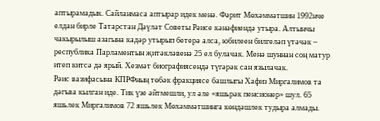аптырамадык. Сайланмаса аптырар идек менә. Фәрит Мөхәммәтшин 1992нче елдан бирле Татарстан Дәүләт Советы Рәисе кәнәфиендә утыра. Алтынчы чакырылыш азагына кадәр утырып бетерә алса, юбилеен билгеләп үтәчәк – республика Парламентын җитәкләвенә 25 ел булачак. Менә шуннан соң матур итеп китсә дә ярый. Хезмәт биографиясендә түгәрәк сан язылачак.
Рәис вазифасына КПРФның төбәк фракциясе башлыгы Хафиз Миргалимов та дәгъва кылган иде. Тик үзе әйтмешли, ул әле «яшьрәк пенсионер» шул. 65 яшьлек Миргалимов 72 яшьлек Мөхәммәтшинга көндәшлек тудыра алмады.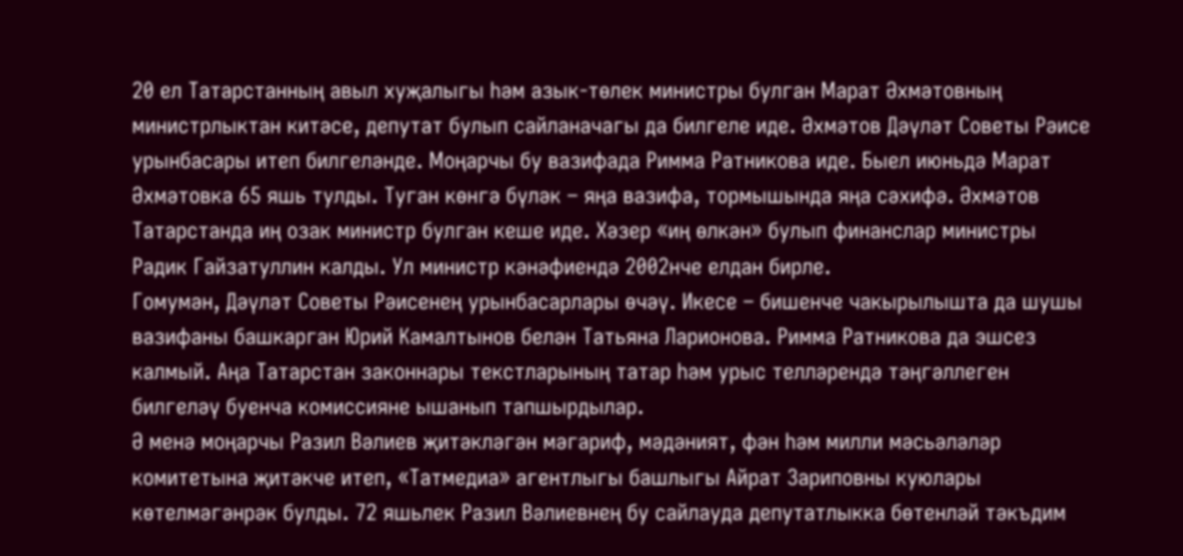20 ел Татарстанның авыл хуҗалыгы һәм азык-төлек министры булган Марат Әхмәтовның министрлыктан китәсе, депутат булып сайланачагы да билгеле иде. Әхмәтов Дәүләт Советы Рәисе урынбасары итеп билгеләнде. Моңарчы бу вазифада Римма Ратникова иде. Быел июньдә Марат Әхмәтовка 65 яшь тулды. Туган көнгә бүләк – яңа вазифа, тормышында яңа сәхифә. Әхмәтов Татарстанда иң озак министр булган кеше иде. Хәзер «иң өлкән» булып финанслар министры Радик Гайзатуллин калды. Ул министр кәнәфиендә 2002нче елдан бирле.
Гомумән, Дәүләт Советы Рәисенең урынбасарлары өчәү. Икесе – бишенче чакырылышта да шушы вазифаны башкарган Юрий Камалтынов белән Татьяна Ларионова. Римма Ратникова да эшсез калмый. Аңа Татарстан законнары текстларының татар һәм урыс телләрендә тәңгәллеген билгеләү буенча комиссияне ышанып тапшырдылар.
Ә менә моңарчы Разил Вәлиев җитәкләгән мәгариф, мәдәният, фән һәм милли мәсьәләләр комитетына җитәкче итеп, «Татмедиа» агентлыгы башлыгы Айрат Зариповны куюлары көтелмәгәнрәк булды. 72 яшьлек Разил Вәлиевнең бу сайлауда депутатлыкка бөтенләй тәкъдим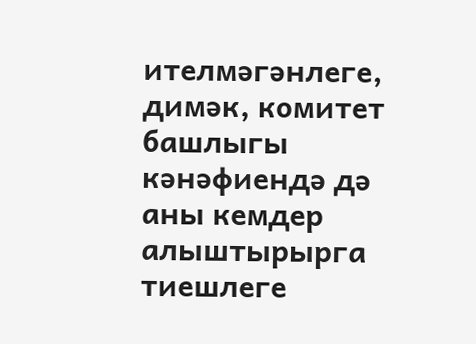ителмәгәнлеге, димәк, комитет башлыгы кәнәфиендә дә аны кемдер алыштырырга тиешлеге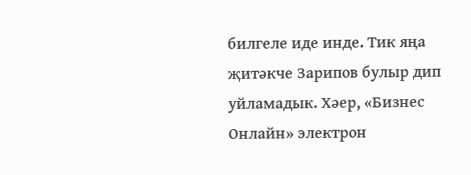билгеле иде инде. Тик яңа җитәкче Зарипов булыр дип уйламадык. Хәер, «Бизнес Онлайн» электрон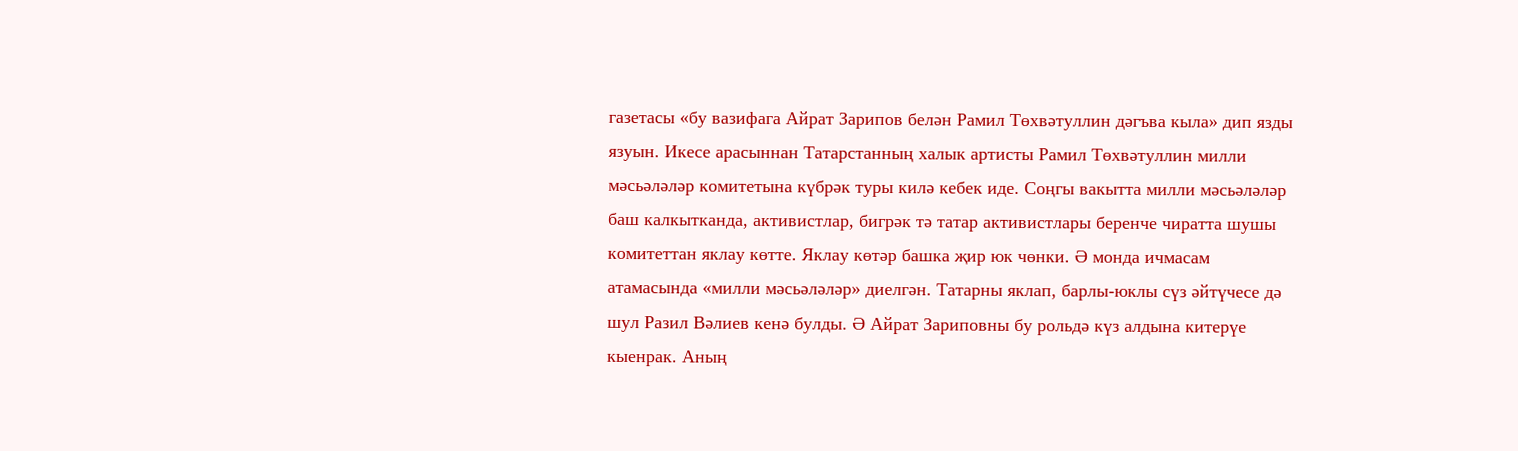газетасы «бу вазифага Айрат Зарипов белән Рамил Төхвәтуллин дәгъва кыла» дип язды язуын. Икесе арасыннан Татарстанның халык артисты Рамил Төхвәтуллин милли мәсьәләләр комитетына күбрәк туры килә кебек иде. Соңгы вакытта милли мәсьәләләр баш калкытканда, активистлар, бигрәк тә татар активистлары беренче чиратта шушы комитеттан яклау көтте. Яклау көтәр башка җир юк чөнки. Ә монда ичмасам атамасында «милли мәсьәләләр» диелгән. Татарны яклап, барлы-юклы сүз әйтүчесе дә шул Разил Вәлиев кенә булды. Ә Айрат Зариповны бу рольдә күз алдына китерүе кыенрак. Аның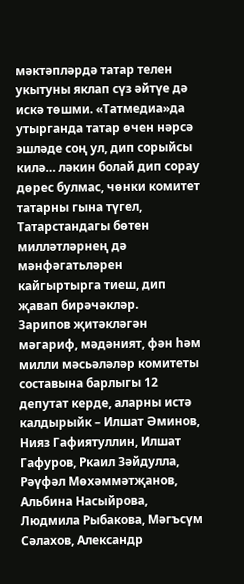мәктәпләрдә татар телен укытуны яклап сүз әйтүе дә искә төшми. «Татмедиа»да утырганда татар өчен нәрсә эшләде соң ул, дип сорыйсы килә… ләкин болай дип сорау дөрес булмас, чөнки комитет татарны гына түгел, Татарстандагы бөтен милләтләрнең дә мәнфәгатьләрен кайгыртырга тиеш, дип җавап бирәчәкләр.
Зарипов җитәкләгән мәгариф, мәдәният, фән һәм милли мәсьәләләр комитеты составына барлыгы 12 депутат керде, аларны истә калдырыйк – Илшат Әминов, Нияз Гафиятуллин, Илшат Гафуров, Ркаил Зәйдулла, Рәүфәл Мөхәммәтҗанов, Альбина Насыйрова, Людмила Рыбакова, Мәгъсүм Сәлахов, Александр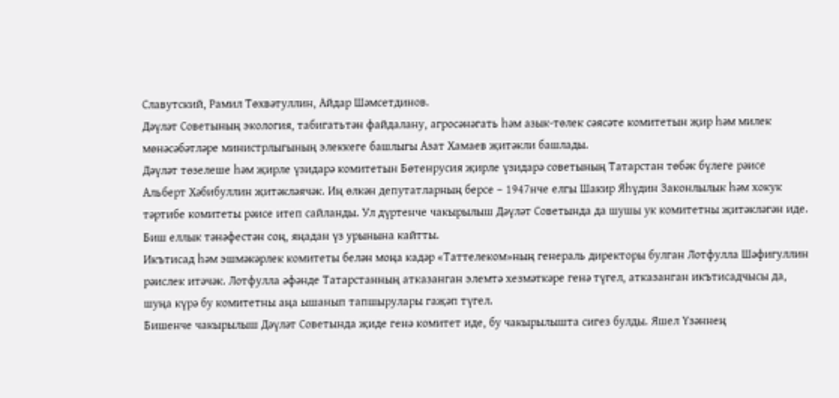Славутский, Рамил Төхвәтуллин, Айдар Шәмсетдинов.
Дәүләт Советының экология, табигатьтән файдалану, агросәнәгать һәм азык-төлек сәясәте комитетын җир һәм милек мөнәсәбәтләре министрлыгының элеккеге башлыгы Азат Хамаев җитәкли башлады.
Дәүләт төзелеше һәм җирле үзидарә комитетын Бөтенрусия җирле үзидарә советының Татарстан төбәк бүлеге рәисе Альберт Хәбибуллин җитәкләячәк. Иң өлкән депутатларның берсе – 1947нче елгы Шакир Яһүдин Законлылык һәм хокук тәртибе комитеты рәисе итеп сайланды. Ул дүртенче чакырылыш Дәүләт Советында да шушы ук комитетны җитәкләгән иде. Биш еллык тәнәфестән соң, яңадан үз урынына кайтты.
Икътисад һәм эшмәкәрлек комитеты белән моңа кадәр «Таттелеком»ның генераль директоры булган Лотфулла Шәфигуллин рәислек итәчәк. Лотфулла әфәнде Татарстанның атказанган элемтә хезмәткәре генә түгел, атказанган икътисадчысы да, шуңа күрә бу комитетны аңа ышанып тапшырулары гаҗәп түгел.
Бишенче чакырылыш Дәүләт Советында җиде генә комитет иде, бу чакырылышта сигез булды. Яшел Үзәннең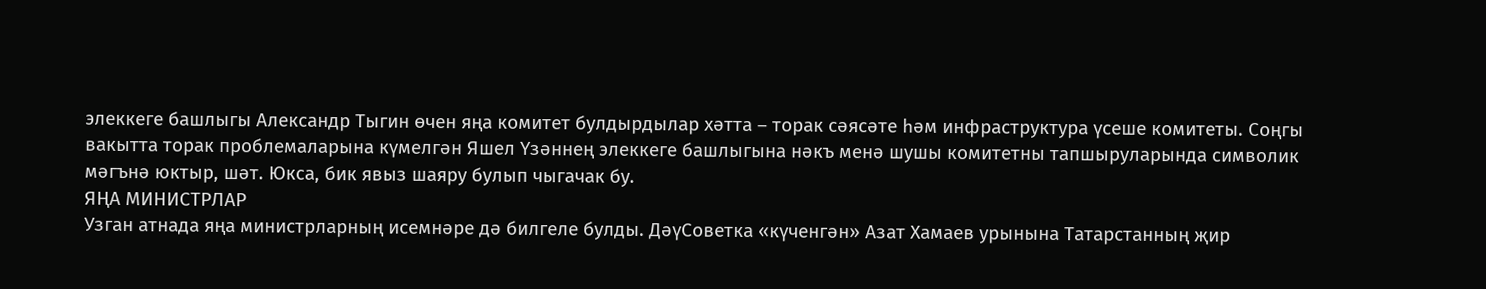элеккеге башлыгы Александр Тыгин өчен яңа комитет булдырдылар хәтта – торак сәясәте һәм инфраструктура үсеше комитеты. Соңгы вакытта торак проблемаларына күмелгән Яшел Үзәннең элеккеге башлыгына нәкъ менә шушы комитетны тапшыруларында символик мәгънә юктыр, шәт. Юкса, бик явыз шаяру булып чыгачак бу.
ЯҢА МИНИСТРЛАР
Узган атнада яңа министрларның исемнәре дә билгеле булды. ДәүСоветка «күченгән» Азат Хамаев урынына Татарстанның җир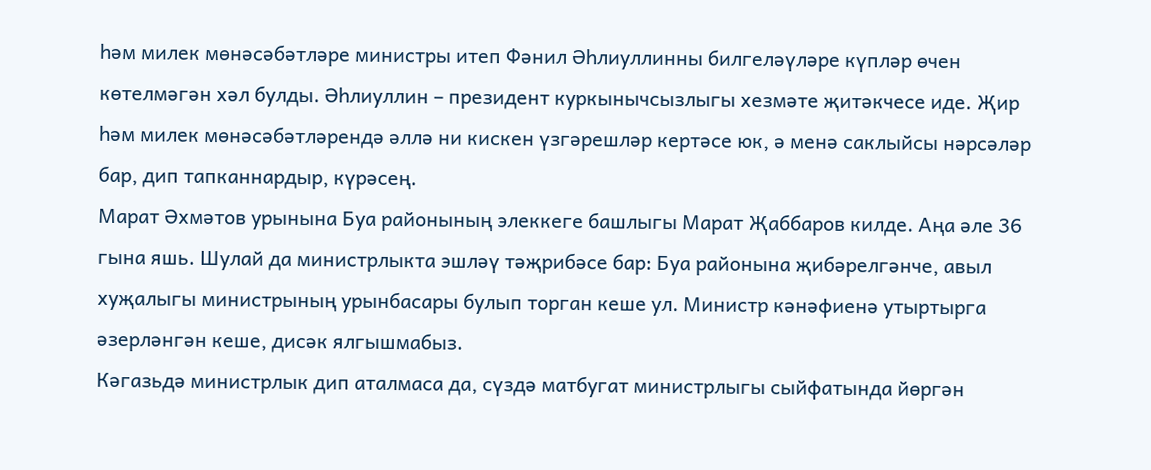һәм милек мөнәсәбәтләре министры итеп Фәнил Әһлиуллинны билгеләүләре күпләр өчен көтелмәгән хәл булды. Әһлиуллин – президент куркынычсызлыгы хезмәте җитәкчесе иде. Җир һәм милек мөнәсәбәтләрендә әллә ни кискен үзгәрешләр кертәсе юк, ә менә саклыйсы нәрсәләр бар, дип тапканнардыр, күрәсең.
Марат Әхмәтов урынына Буа районының элеккеге башлыгы Марат Җаббаров килде. Аңа әле 36 гына яшь. Шулай да министрлыкта эшләү тәҗрибәсе бар: Буа районына җибәрелгәнче, авыл хуҗалыгы министрының урынбасары булып торган кеше ул. Министр кәнәфиенә утыртырга әзерләнгән кеше, дисәк ялгышмабыз.
Кәгазьдә министрлык дип аталмаса да, сүздә матбугат министрлыгы сыйфатында йөргән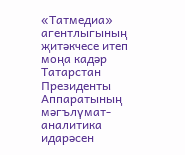«Татмедиа» агентлыгының җитәкчесе итеп моңа кадәр Татарстан Президенты Аппаратының мәгълүмат-аналитика идарәсен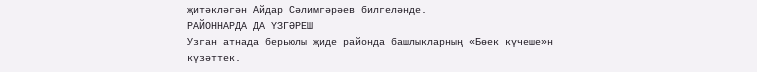җитәкләгән Айдар Сәлимгәрәев билгеләнде.
РАЙОННАРДА ДА ҮЗГӘРЕШ
Узган атнада берьюлы җиде районда башлыкларның «Бөек күчеше»н күзәттек.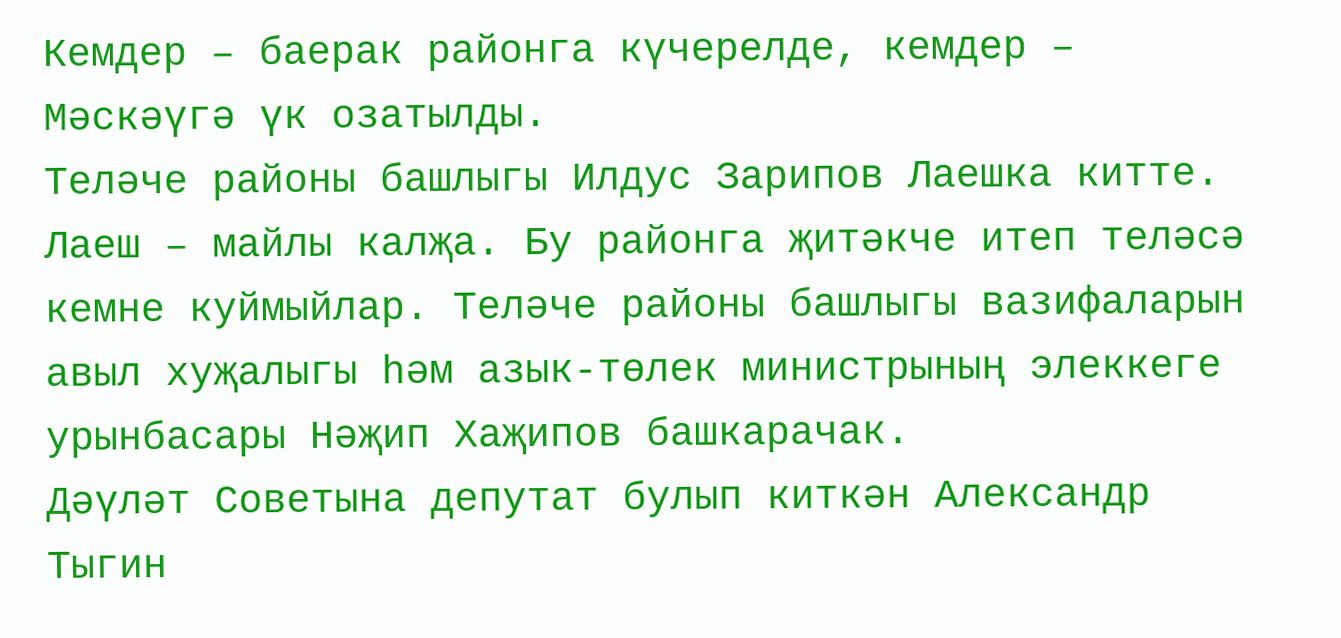Кемдер – баерак районга күчерелде, кемдер – Мәскәүгә үк озатылды.
Теләче районы башлыгы Илдус Зарипов Лаешка китте. Лаеш – майлы калҗа. Бу районга җитәкче итеп теләсә кемне куймыйлар. Теләче районы башлыгы вазифаларын авыл хуҗалыгы һәм азык-төлек министрының элеккеге урынбасары Нәҗип Хаҗипов башкарачак.
Дәүләт Советына депутат булып киткән Александр Тыгин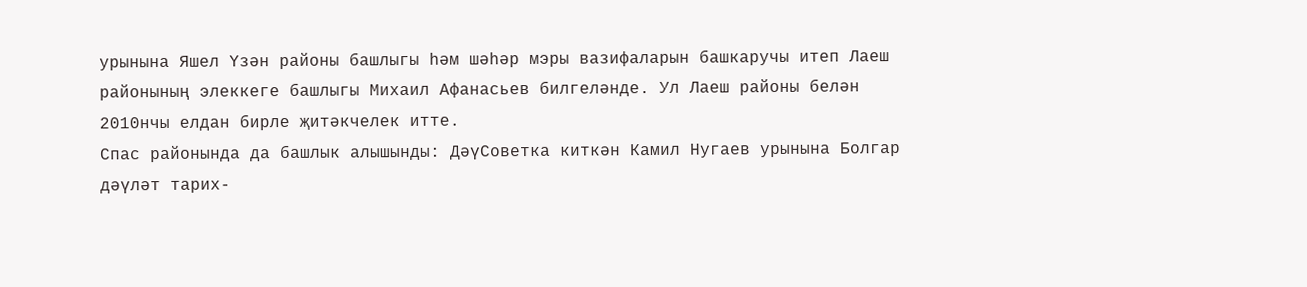урынына Яшел Үзән районы башлыгы һәм шәһәр мэры вазифаларын башкаручы итеп Лаеш районының элеккеге башлыгы Михаил Афанасьев билгеләнде. Ул Лаеш районы белән 2010нчы елдан бирле җитәкчелек итте.
Спас районында да башлык алышынды: ДәүСоветка киткән Камил Нугаев урынына Болгар дәүләт тарих-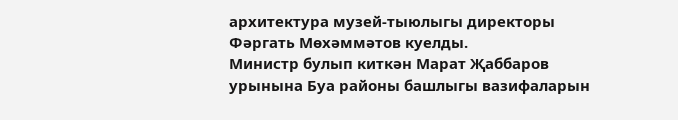архитектура музей-тыюлыгы директоры Фәргать Мөхәммәтов куелды.
Министр булып киткән Марат Җаббаров урынына Буа районы башлыгы вазифаларын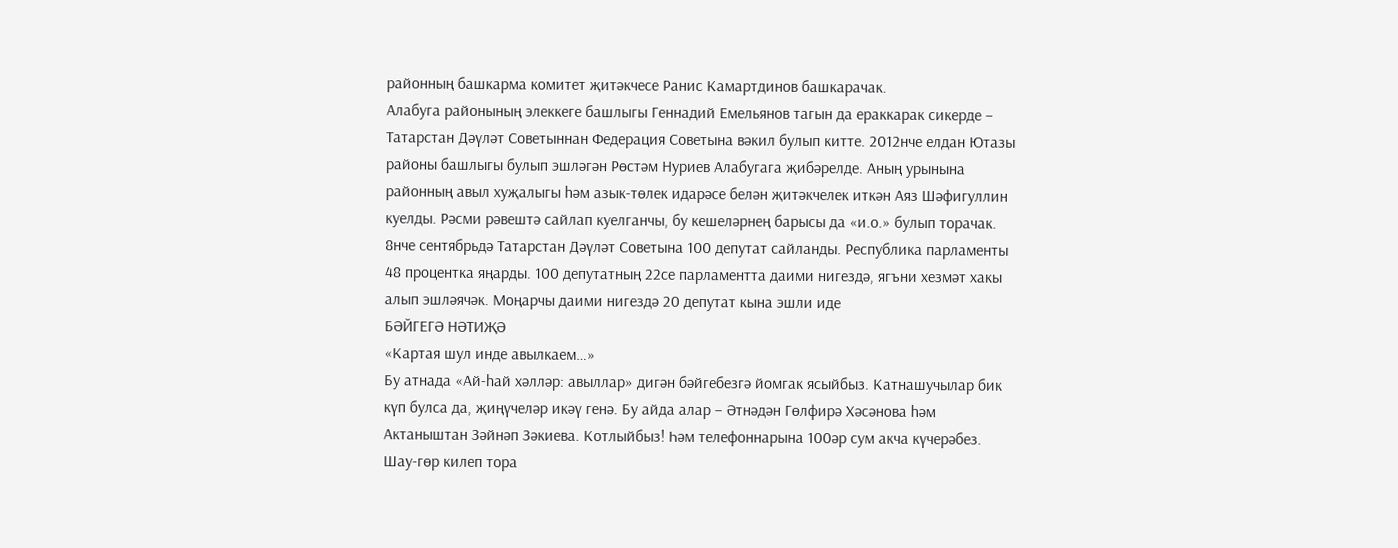районның башкарма комитет җитәкчесе Ранис Камартдинов башкарачак.
Алабуга районының элеккеге башлыгы Геннадий Емельянов тагын да ераккарак сикерде – Татарстан Дәүләт Советыннан Федерация Советына вәкил булып китте. 2012нче елдан Ютазы районы башлыгы булып эшләгән Рөстәм Нуриев Алабугага җибәрелде. Аның урынына районның авыл хуҗалыгы һәм азык-төлек идарәсе белән җитәкчелек иткән Аяз Шәфигуллин куелды. Рәсми рәвештә сайлап куелганчы, бу кешеләрнең барысы да «и.о.» булып торачак.
8нче сентябрьдә Татарстан Дәүләт Советына 100 депутат сайланды. Республика парламенты 48 процентка яңарды. 100 депутатның 22се парламентта даими нигездә, ягъни хезмәт хакы алып эшләячәк. Моңарчы даими нигездә 20 депутат кына эшли иде
БӘЙГЕГӘ НӘТИҖӘ
«Картая шул инде авылкаем…»
Бу атнада «Ай-һай хәлләр: авыллар» дигән бәйгебезгә йомгак ясыйбыз. Катнашучылар бик күп булса да, җиңүчеләр икәү генә. Бу айда алар – Әтнәдән Гөлфирә Хәсәнова һәм Актаныштан Зәйнәп Зәкиева. Котлыйбыз! Һәм телефоннарына 100әр сум акча күчерәбез.
Шау-гөр килеп тора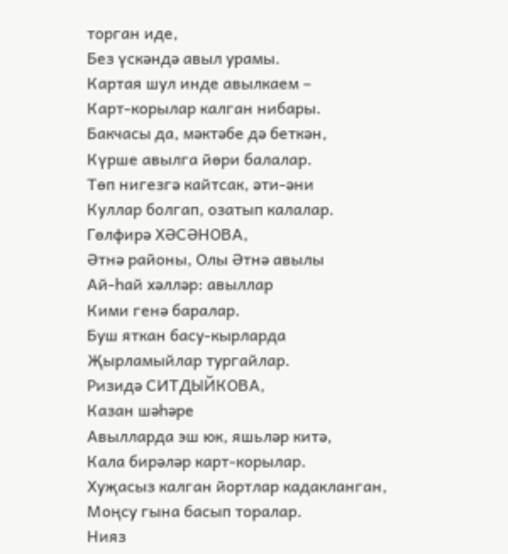торган иде,
Без үскәндә авыл урамы.
Картая шул инде авылкаем –
Карт-корылар калган нибары.
Бакчасы да, мәктәбе дә беткән,
Күрше авылга йөри балалар.
Төп нигезгә кайтсак, әти-әни
Куллар болгап, озатып калалар.
Гөлфирә ХӘСӘНОВА,
Әтнә районы, Олы Әтнә авылы
Ай-һай хәлләр: авыллар
Кими генә баралар.
Буш яткан басу-кырларда
Җырламыйлар тургайлар.
Ризидә СИТДЫЙКОВА,
Казан шәһәре
Авылларда эш юк, яшьләр китә,
Кала бирәләр карт-корылар.
Хуҗасыз калган йортлар кадакланган,
Моңсу гына басып торалар.
Нияз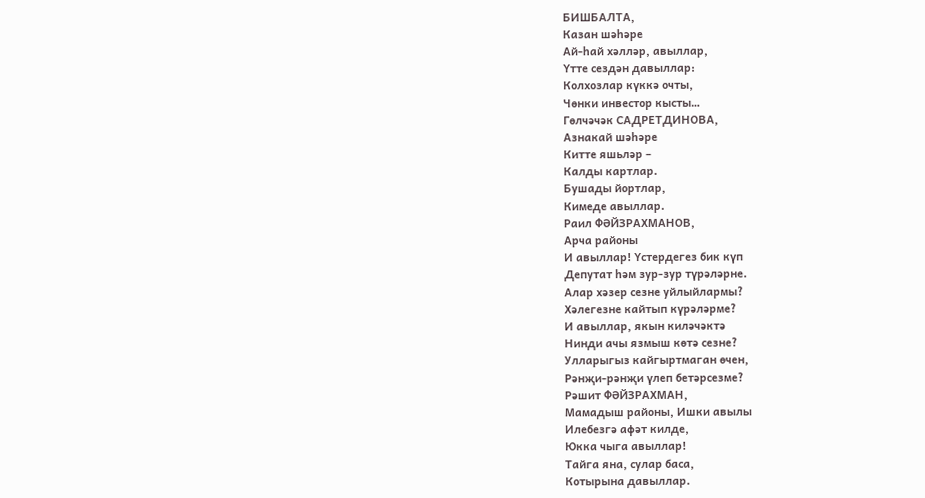БИШБАЛТА,
Казан шәһәре
Ай-һай хәлләр, авыллар,
Үтте сездән давыллар:
Колхозлар күккә очты,
Чөнки инвестор кысты…
Гөлчәчәк САДРЕТДИНОВА,
Азнакай шәһәре
Китте яшьләр –
Калды картлар.
Бушады йортлар,
Кимеде авыллар.
Раил ФӘЙЗРАХМАНОВ,
Арча районы
И авыллар! Үстердегез бик күп
Депутат һәм зур-зур түрәләрне.
Алар хәзер сезне уйлыйлармы?
Хәлегезне кайтып күрәләрме?
И авыллар, якын киләчәктә
Нинди ачы язмыш көтә сезне?
Улларыгыз кайгыртмаган өчен,
Рәнҗи-рәнҗи үлеп бетәрсезме?
Рәшит ФӘЙЗРАХМАН,
Мамадыш районы, Ишки авылы
Илебезгә афәт килде,
Юкка чыга авыллар!
Тайга яна, сулар баса,
Котырына давыллар.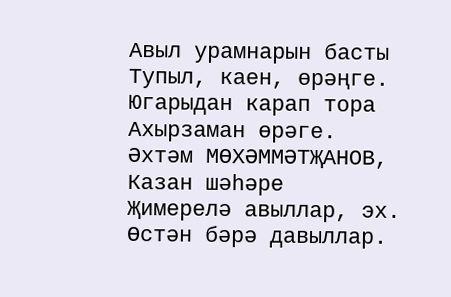Авыл урамнарын басты
Тупыл, каен, өрәңге.
Югарыдан карап тора
Ахырзаман өрәге.
Әхтәм МӨХӘММӘТҖАНОВ,
Казан шәһәре
Җимерелә авыллар, эх.
Өстән бәрә давыллар.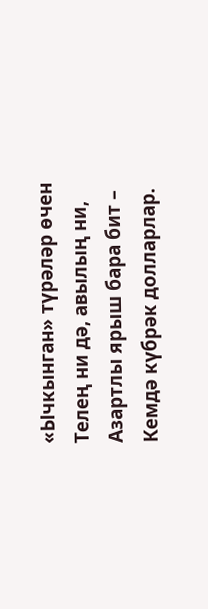«Ычкынган» түрәләр өчен
Телең ни дә, авылың ни,
Азартлы ярыш бара бит –
Кемдә күбрәк долларлар.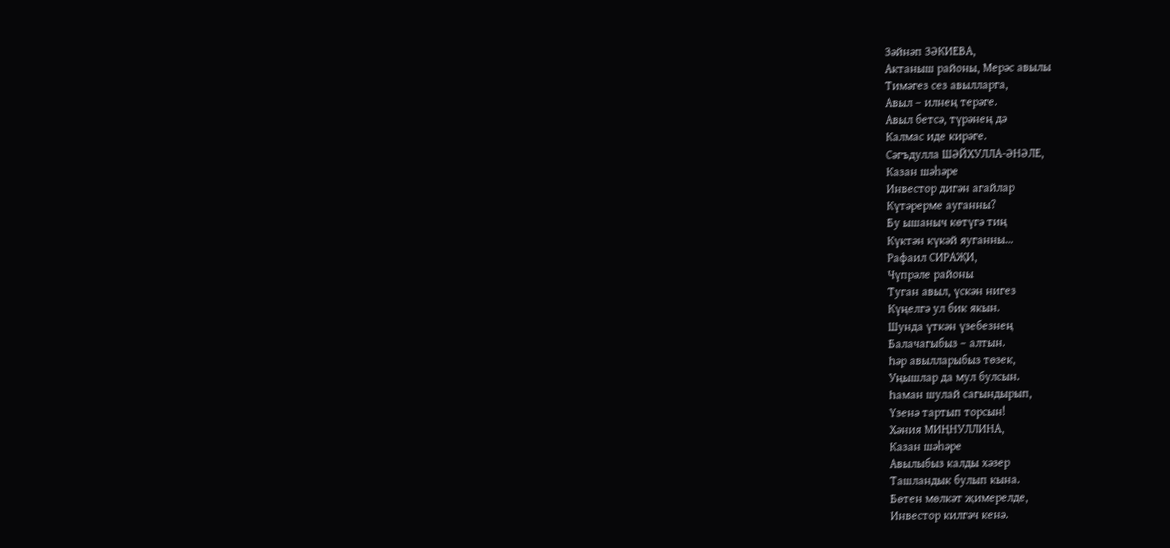Зәйнәп ЗӘКИЕВА,
Актаныш районы, Мерәс авылы
Тимәгез сез авылларга,
Авыл – илнең терәге.
Авыл бетсә, түрәнең дә
Калмас иде кирәге.
Сәгъдулла ШӘЙХУЛЛА-ӘНӘЛЕ,
Казан шәһәре
Инвестор дигән агайлар
Күтәрерме ауганны?
Бу ышаныч көтүгә тиң
Күктән күкәй яуганны…
Рафаил СИРАҖИ,
Чүпрәле районы
Туган авыл, үскән нигез
Күңелгә ул бик якын.
Шунда үткән үзебезнең
Балачагыбыз – алтын.
Һәр авылларыбыз төзек,
Уңышлар да мул булсын.
Һаман шулай сагындырып,
Үзенә тартып торсын!
Хәния МИҢНУЛЛИНА,
Казан шәһәре
Авылыбыз калды хәзер
Ташландык булып кына.
Бөтен мөлкәт җимерелде,
Инвестор килгәч кенә.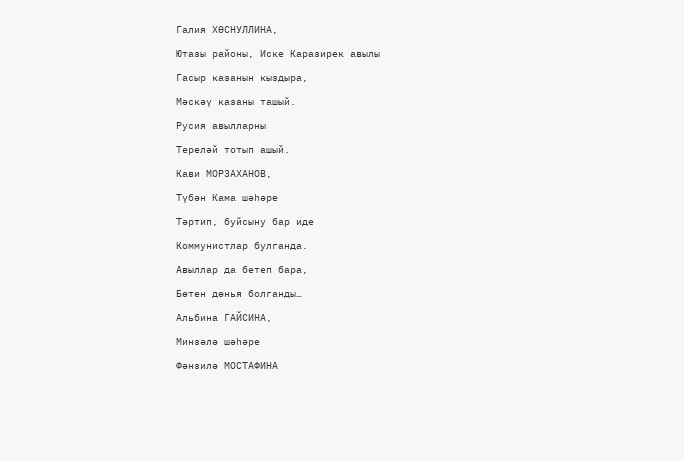Галия ХӨСНУЛЛИНА,
Ютазы районы, Иске Каразирек авылы
Гасыр казанын кыздыра,
Мәскәү казаны ташый.
Русия авылларны
Тереләй тотып ашый.
Кави МОРЗАХАНОВ,
Түбән Кама шәһәре
Тәртип, буйсыну бар иде
Коммунистлар булганда.
Авыллар да бетеп бара,
Бөтен дөнья болганды…
Альбина ГАЙСИНА,
Минзәлә шәһәре
Фәнзилә МОСТАФИНА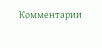Комментарии